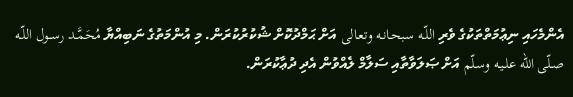އެންމެހައި ނިޢުމަތްތަކުގެ ވެރި اللّـه سبحـانـه وتعـالى އަށް ޙަމްދުކޮށް ޝުކުރުކުރަން. މި އުންމަތުގެ ނަބިއްޔާ مُحَمَّـد رســول اللّـه صـلّى الله علـيـه وسـلّم އަށް ޞަލަވާތާއި ސަލާމް ލެއްވުން އެދި ދުޢާކުރަން.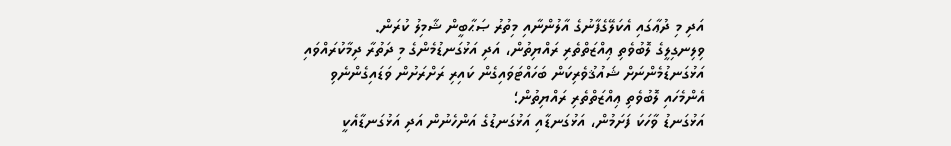އަދި މި ދުޢާގައި އެކަލޭގެފާނުގެ އާލުންނާއި މިތުރު ޞަޙާބީން ޝާމިލު ކުރަން.
ވިލިނގިލީގެ ލޮބުވެތި ޢިއްޒަތްތެރި ރައްޔިތުން، އަދި އަޅުގަނޑުމެންގެ މި ދަތުރާ ދިމާކުރައްވައި އަޅުގަނޑުމެންނަށް ޝައުޤުވެރިކަން ބަހައްޓަވައިގެން ކައިރި ރަށްރަށުން ވަޑައިގެންނެވި އެންމެހައި ލޮބުވެތި ޢިއްޒަތްތެރި ރައްޔިތުން؛
އަޅުގަނޑު ވާހަކަ ފަށަމުން، އަޅުގަނޑާއި އަޅުގަނޑުގެ އަންހެނުން އަދި އަޅުގަނޑާއެކީ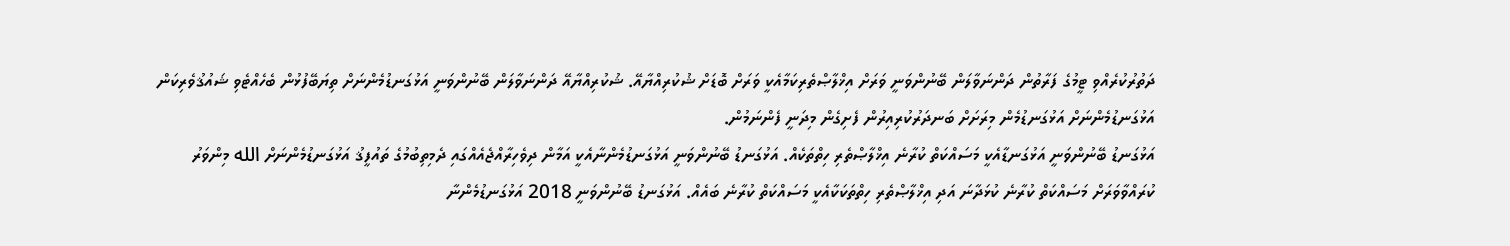ދަތުރުކުރެއްވި ޓީމުގެ ފަރާތުން ދަންނަވާލަން ބޭނުންވަނީ ވަރަށް އިޚްލާޞްތެރިކަމާއެކީ ވަރަށް ބޮޑަށް ޝުކުރިއްޔާއޭ. ޝުކުރިއްޔާއޭ ދަންނަވާލަން ބޭނުންވަނީ އަޅުގަނޑުމެންނަށް ތިޔަބޭފުޅުން ބެހެއްޓެވި ޝައުޤުވެރިކަން އަޅުގަނޑުމެންނަށް އަޅުގަނޑުމެން މިރަށަށް ބަނދަރުކުރިއިރުން ފެށިގެން މިދަނީ ފެންނަމުން.
އަޅުގަނޑު ބޭނުންވަނީ އަޅުގަނޑާއެކީ މަސައްކަތް ކުރާނެ އިޚްލާޞްތެރި ހިތްތަކެއް. އަޅުގަނޑު ބޭނުންވަނީ އަޅުގަނޑުމެންނާއެކީ އަމާން ދިވެހިރާއްޖެއެއްގައި ދެމިތިބުމުގެ ތައުފީޤު އަޅުގަނޑުމެންނަށް الله މިންވަރު ކުރައްވާވަރަށް މަސައްކަތް ކުރާނެ ކުޅަދާނަ އަދި އިޚްލާޞްތެރި ހިތްތަކަކާއެކީ މަސައްކަތް ކުރާނެ ބައެއް. އަޅުގަނޑު ބޭނުންވަނީ 2018 އަޅުގަނޑުމެންނާ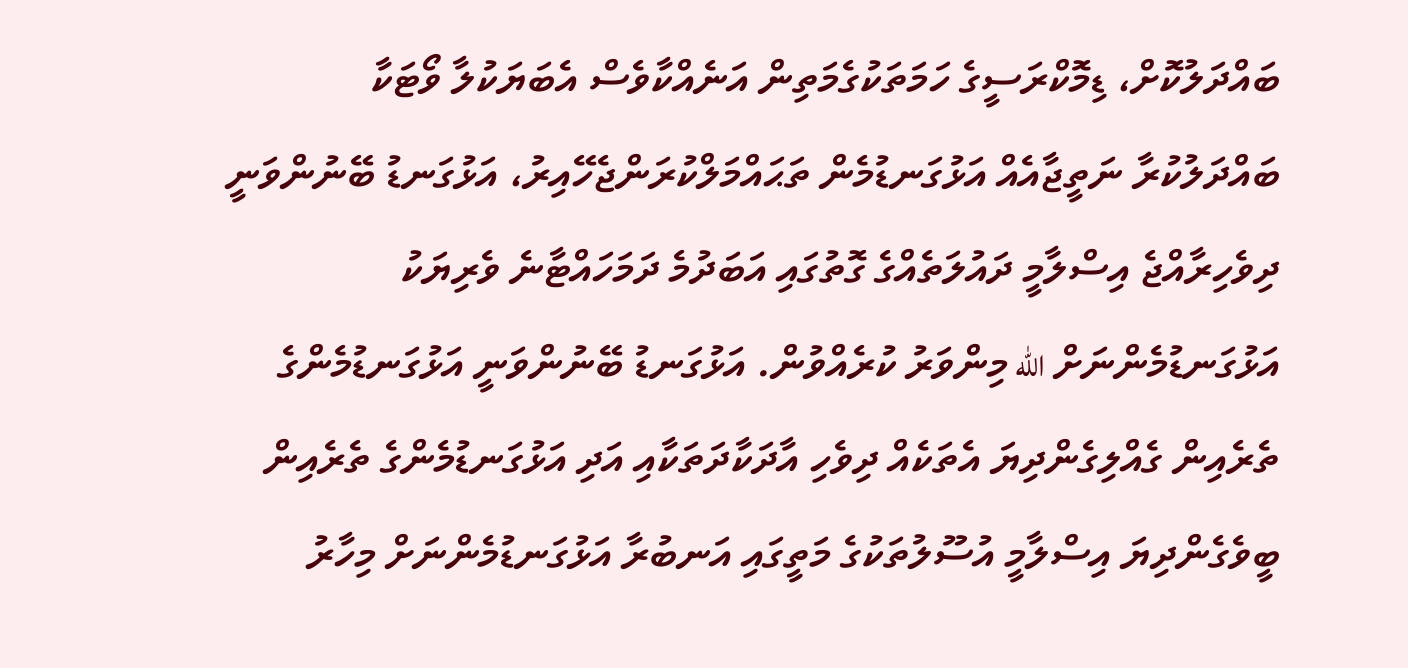ބައްދަލުކޮށް، ޑިމޮކްރަސީގެ ހަމަތަކުގެމަތިން އަނެއްކާވެސް އެބަޔަކުލާ ވޯޓަކާ ބައްދަލުކުރާ ނަތީޖާއެއް އަޅުގަނޑުމެން ތަޙައްމަލްކުރަންޖެހޭއިރު، އަޅުގަނޑު ބޭނުންވަނީ ދިވެހިރާއްޖެ އިސްލާމީ ދައުލަތެއްގެ ގޮތުގައި އަބަދުމެ ދަމަހައްޓާނެ ވެރިޔަކު އަޅުގަނޑުމެންނަށް الله މިންވަރު ކުރެއްވުން. އަޅުގަނޑު ބޭނުންވަނީ އަޅުގަނޑުމެންގެ ތެރެއިން ގެއްލިގެންދިޔަ އެތަކެއް ދިވެހި އާދަކާދަތަކާއި އަދި އަޅުގަނޑުމެންގެ ތެރެއިން ބީވެގެންދިޔަ އިސްލާމީ އުސޫލުތަކުގެ މަތީގައި އަނބުރާ އަޅުގަނޑުމެންނަށް މިހާރު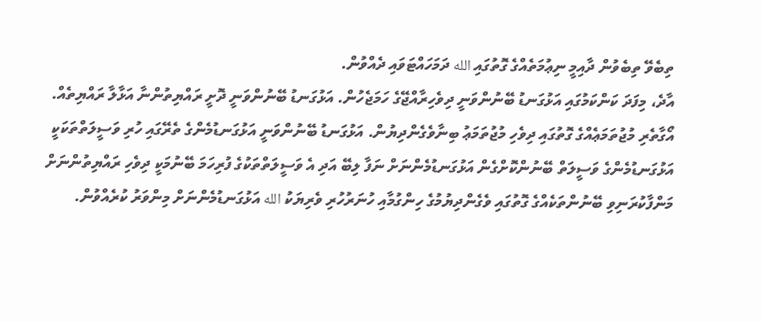ތިބެވޭ ތިބެވުން ދާއިމީ ނިޢުމަތެއްގެ ގޮތުގައި الله ދަމަހައްޓަވައި ދެއްވުން.
އާދެ، މިފަދަ ކަންކަމުގައި އަޅުގަނޑު ބޭނުންވަނީ ދިވެހިރާއްޖޭގެ ހަމަޖެހުން. އަޅުގަނޑު ބޭނުންވަނީ ދޮށީ ރައްޔިތުންނާ އަޅާލާ ރައްޔިތެއް. އޯގާތެރި މުޖުތަމަޢެއްގެ ގޮތުގައި ދިވެހި މުޖުތަމަޢު ބިނާވެގެންދިޔުން. އަޅުގަނޑު ބޭނުންވަނީ އަޅުގަނޑުމެންގެ ތެރޭގައި ހުރި ވަސީލަތްތަކަކީ އަޅުގަނޑުމެންގެ ވަސީލަތް ބޭނުންކޮށްގެން އަޅުގަނޑުމެންނަށް ނަފާ ލިބޭ އަދި އެ ވަސީލަތްތަކުގެ ފުރިހަމަ ބޭނުމަކީ ދިވެހި ރައްޔިތުންނަށް މަންފާކުރަނިވި ބޭނުންތަކެއްގެ ގޮތުގައި ވެގެންދިޔުމުގެ ހިންގުމާއި ހުނަރުހުރި ވެރިޔަކު الله އަޅުގަނޑުމެންނަށް މިންވަރު ކުރެއްވުން.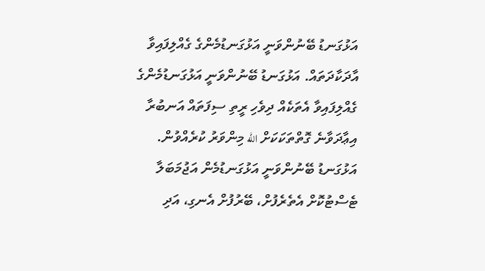އަޅުގަނޑު ބޭނުންވަނީ އަޅުގަނޑުމެންގެ ގެއްލިފައިވާ އާދަކާދަތައް. އަޅުގަނޑު ބޭނުންވަނީ އަޅުގަނޑުމެންގެ ގެއްލިފައިވާ އެތަކެއް ދިވެހި ރީތި ސިފަތައް އަނބުރާ އިޢާދަވާނެ ގޮތްތަކަކަށް الله މިންވަރު ކުރެއްވުން. އަޅުގަނޑު ބޭނުންވަނީ އަޅުގަނޑުމެން އަޖުމަބަލާ ޓެސްޓުކޮށް އެތެރެފުށް، ބޭރުފުށް އެނގި، އަދި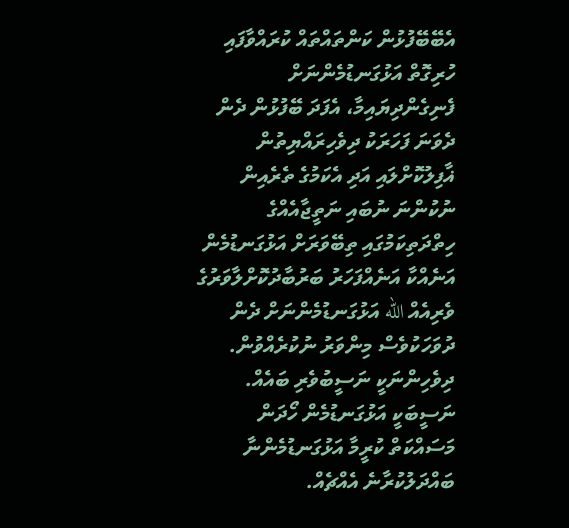އެބޭބޭފުޅުން ކަންތައްތައް ކުރައްވާފައި ހުރިގޮތް އަޅުގަނޑުމެންނަށް ފެނިގެންދިޔައިމާ، އެފަދަ ބޭފުޅުން ދެން ދެވަނަ ފަހަރަކު ދިވެހިރައްޔިތުން ޣާފިލުކޮށްލައި އަދި އެކަމުގެ ތެރެއިން ނުކުންނަ ނުބައި ނަތީޖާއެއްގެ ހިތްދަތިކަމުގައި ތިބޭވަރަށް އަޅުގަނޑުމެން އަނެއްކާ އަނެއްފަހަރު ބަރުބާދުކޮށްލާވަރުގެ ވެރިއެއް الله އަޅުގަނޑުމެންނަށް ދެން ދުވަހަކުވެސް މިންވަރު ނުކުރެއްވުން.
ދިވެހިންނަކީ ނަސީބުވެރި ބައެއް. ނަސީބަކީ އަޅުގަނޑުމެން ހޯދަން މަސައްކަތް ކުރީމާ އަޅުގަނޑުމެންނާ ބައްދަލުކުރާނެ އެއްޗެއް.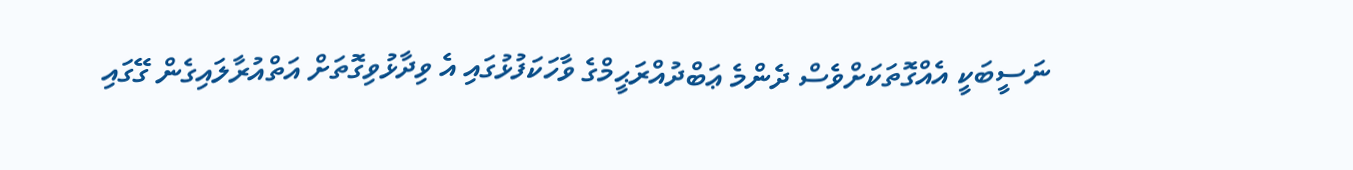ނަސީބަކީ އެއްގޮތަކަށްވެސް ދެންމެ ޢަބްދުއްރަޙީމްގެ ވާހަކަފުޅުގައި އެ ވިދާޅުވިގޮތަށް އަތްއުރާލައިގެން ގޭގައި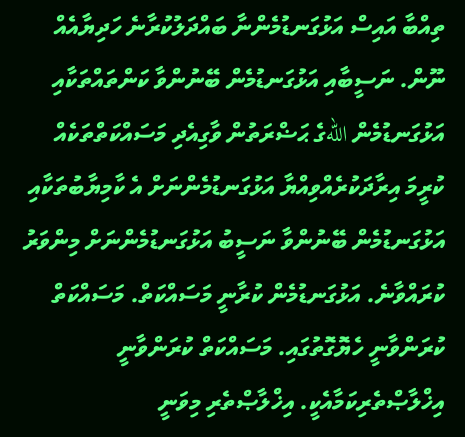ތިއްބާ އައިސް އަޅުގަނޑުމެންނާ ބައްދަލުކުރާނެ ހަދިޔާއެއް ނޫން. ނަސީބާއި އަޅުގަނޑުމެން ބޭނުންވާ ކަންތައްތަކާއި އަޅުގަނޑުމެން اللهގެ ޙަޟްރަތުން ވާގިއެދި މަސައްކަތްތަކެއް ކުރީމަ އިރާދަކުރެއްވިއްޔާ އަޅުގަނޑުމެންނަށް އެ ކާމިޔާބުތަކާއި އަޅުގަނޑުމެން ބޭނުންވާ ނަސީބު އަޅުގަނޑުމެންނަށް މިންވަރު ކުރައްވާނެ. އަޅުގަނޑުމެން ކުރާނީ މަސައްކަތް. މަސައްކަތް ކުރަންވާނީ ހެޔޮގޮތުގައި. މަސައްކަތް ކުރަންވާނީ އިޚްލާޞްތެރިކަމާއެކީ. އިޚްލާޞްތެރި މިވަނީ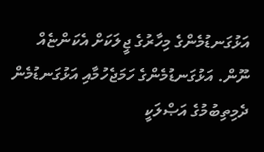އަޅުގަނޑުމެންގެ މިހާރުގެ ޖީލަކަށް އެކަންޏެއް ނޫން. އަޅުގަނޑުމެންގެ ހަމަޖެހުމާއި އަޅުގަނޑުމެން ދެމިތިބުމުގެ އަޞްލަކީ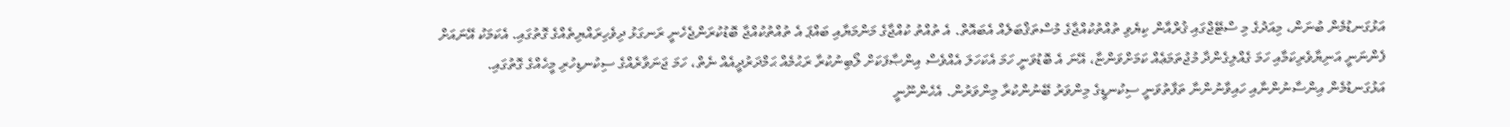އަޅުގަނޑުމެން ބުނަން، މިއަދުގެ މި ސްޓޭޖްގައި ޤުރްއާން ކިޔެވި ތުއްތުކުއްޖާގެ މުސްތަޤްބަލެއް އެބައޮތް. އެ ތުއްތު ކުއްޖާގެ މަންމަޔާއި ބައްޕަ އެ ތުއްތުކުއްޖާ ބޮޑުކުރަންޖެހެނީ ރަނގަޅު ދިވެހިރައްޔިތެއްގެ ގޮތުގައި. އެކަމަކު އޭނައަށް ފެންނަނީ އަނިޔާވެރިކަމާއި ހަމަ ގެއްލިގެންދާ މުޖުތަމަޢެއް ކަމަށްވަންޏާ، އޭނަ އެ ބޮޑުވަނީ ހަމަ އެކަހަލަ އެއްވެސް އިންޞާފަކަށް ލޯބިނުކުރާ ރަޙުމެއް ޙަމްދަރުދީއެއް ނެތް، ހަމަ ޖަނަވާރެއްގެ ސިކުނޑިހުރި މީހެއްގެ ގޮތުގައި.
އަޅުގަނޑުމެން އިންސާނުންނާއި ހައިވާނުންނާ ތަފާތުވަނީ ސިކުނޑީގެ މިންވަރު ބޭނުންކުރާ މިންވަރުން. އެހެންނޫނީ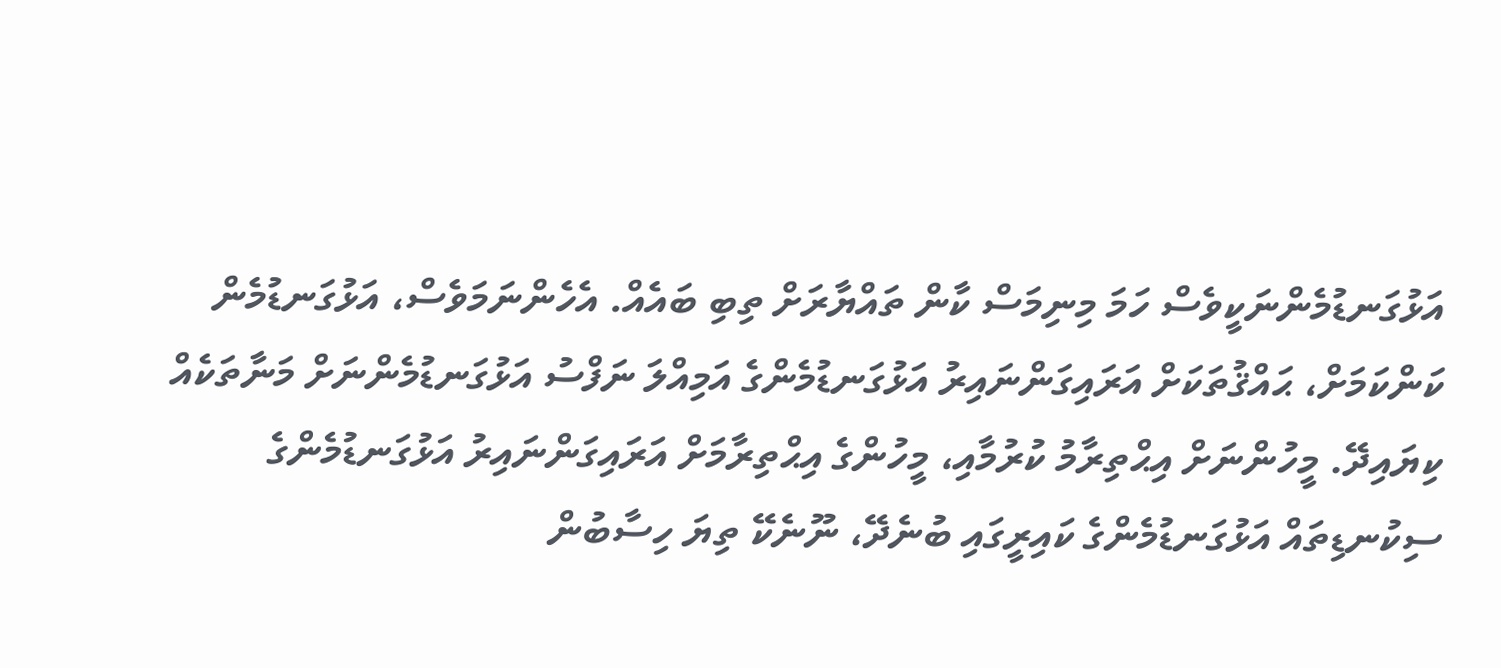އަޅުގަނޑުމެންނަކީވެސް ހަމަ މިނިމަސް ކާން ތައްޔާރަށް ތިބި ބައެއް. އެހެންނަމަވެސް، އަޅުގަނޑުމެން ކަންކަމަށް، ޙައްޤުތަކަށް އަރައިގަންނައިރު އަޅުގަނޑުމެންގެ އަމިއްލަ ނަފްސު އަޅުގަނޑުމެންނަށް މަނާތަކެއް ކިޔައިދޭ. މީހުންނަށް އިޙްތިރާމު ކުރުމާއި، މީހުންގެ އިޙްތިރާމަށް އަރައިގަންނައިރު އަޅުގަނޑުމެންގެ ސިކުނޑިތައް އަޅުގަނޑުމެންގެ ކައިރީގައި ބުނެދޭ، ނޫނެކޭ ތިޔަ ހިސާބުން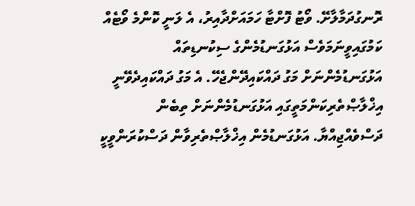ރޮނގުދަމާލާށޭ. ވޯޓު ފޮށްޓާ ހަމައަށްދާއިރު، އެ ލަނީ ކޮންމެ ވޯޓެއް ކަމުގައިވީނަމަވެސް އަޅުގަނޑުމެންގެ ސިކުނޑިތައް އަޅުގަނޑުމެންނަށް މަގު ދައްކައިދޭންޖެހޭ. އެ މަގު ދައްކައިދެވޭނީ އިޚްލާޞްތެރިކަންމަތީގައި އަޅުގަނޑުމެންނަށް ތިބެން ދަސްވެއްޖިއްޔާ. އަޅުގަނޑުމެން އިޚްލާޞްތެރިވާން ދަސްކުރަންވީކީ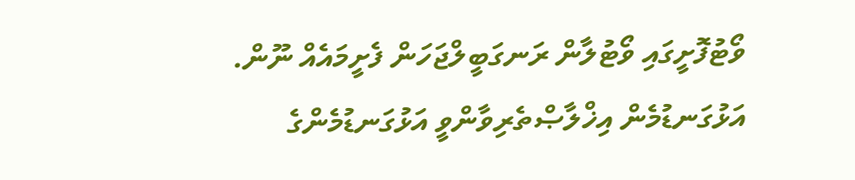ވޯޓުފޮށީގައި ވޯޓުލާން ރަނގަބީލްޖަހަން ފެށީމައެއް ނޫން. އަޅުގަނޑުމެން އިޚްލާޞްތެރިވާންވީ އަޅުގަނޑުމެންގެ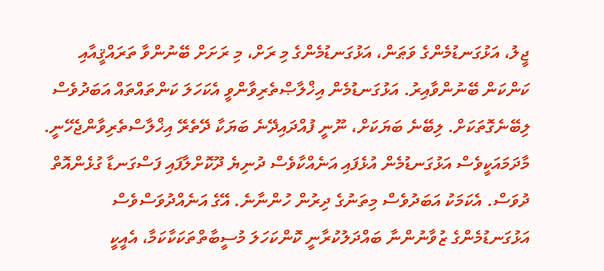ޖީލު، އަޅުގަނޑުމެންގެ ވަޠަން، އަޅުގަނޑުމެންގެ މި ރަށް، މި ރަށަށް ބޭނުންވާ ތަރައްޤީއާއި ކަންކަން ބޭނުންވާއިރު. އަޅުގަނޑުމެން އިޚްލާޞްތެރިވާންވީ އެކަހަލަ ކަންތައްތައް އަބަދުވެސް ލިބޭނެގޮތަކަށް. ލިބޭނެ ބަޔަކަށް، ނޫނީ ފުއްދައިދޭނެ ބަޔަކާ ދޭތެރޭ އިޚްލާސްތެރިވާންޖެހޭނީ. މާދަމައަކީވެސް އަޅުގަނޑުމެން އުޅެފައި އަނެއްކާވެސް ދުނިޔެ ދޫކޮށްލާފައި ފަސްގަނޑާ ގުޅެންއޮތް ދުވަސް. އެކަމަކު އަބަދުވެސް މިތަނުގެ ދިރުން ހުންނާނެ. އޭގެ އަނެއްދުވަސްވެސް އަޅުގަނޑުމެންގެ ޒުވާނުންނާ ބައްދަލުކުރާނީ ކޮންކަހަލަ މުސީބާތްތަކަކާކަމާ، އެއީކީ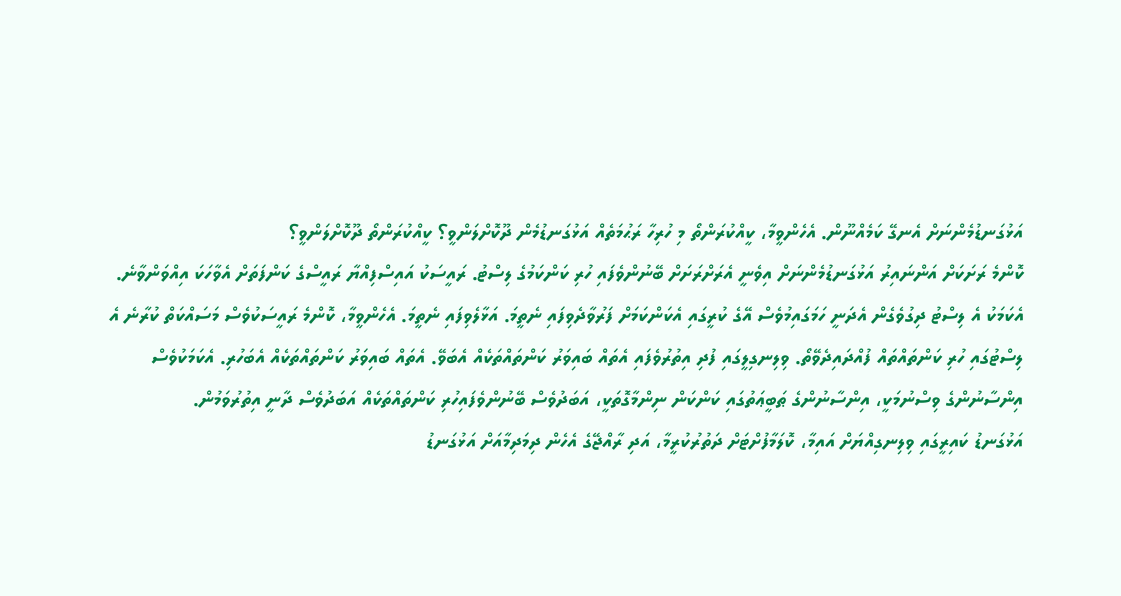އަޅުގަނޑުމެންނަށް އެނގޭ ކަމެއްނޫން. އެހެންވީމާ، ކީއްކުރަންތޯ މި ހުރިހާ ރަޙުމަތެއް އަޅުގަނޑުމެން ދޫކޮށްލަންވީ؟ ކީއްކުރަންތޯ ދޫކޮށްލަންވީ؟
ކޮންމެ ރަށަކަށް އަންނައިރު އަޅުގަނޑުމެންނަށް އިވެނީ އެރަށްރަށަށް ބޭނުންވެފައި ހުރި ކަންކަމުގެ ލިސްޓު. ރައީސަކު އައިސްފިއްޔާ ރައީސްގެ ކަންފަތަށް އެވާހަކަ އިއްވަންވާނެ. އެކަމަކު އެ ލިސްޓު ދިގުވެގެން އެދަނީ ހަމަގައިމުވެސް އޭގެ ކުރީގައި އެކަންކަމަށް ފަރުވާދެވިފައި ނެތީމަ. އަޅާލެވިފައި ނެތީމަ. އެހެންވީމާ، ކޮންމެ ރައީސަކުވެސް މަސައްކަތް ކުރާނެ އެ ލިސްޓުގައި ހުރި ކަންތައްތައް ފުއްދައިދެވޭތޯ. ވިލިނގިލީގައި ފުދި އިތުރުވެފައި އެތައް ބައިވަރު ކަންތައްތަކެއް އެބަވޭ. އެތައް ބައިވަރު ކަންތައްތަކެއް އެބަހުރި. އެކަމަކުވެސް އިންސާނުންގެ ވިސްނުމަކީ، އިންސާނުންގެ ޠަބީޢަތުގައި ކަންކަން ނިންމާގޮތަކީ، އަބަދުވެސް ބޭނުންވެފައިހުރި ކަންތައްތަކެއް އަބަދުވެސް ދާނީ އިތުރުވަމުން.
އަޅުގަނޑު ކައިރީގައި ވިލިނގިއްޔަށް އައިމާ، ކޮލަމާފުށްޓަށް ދަތުރުކުރީމާ، އަދި ރާއްޖޭގެ އެހެން ދިމަދިމާއަށް އަޅުގަނޑު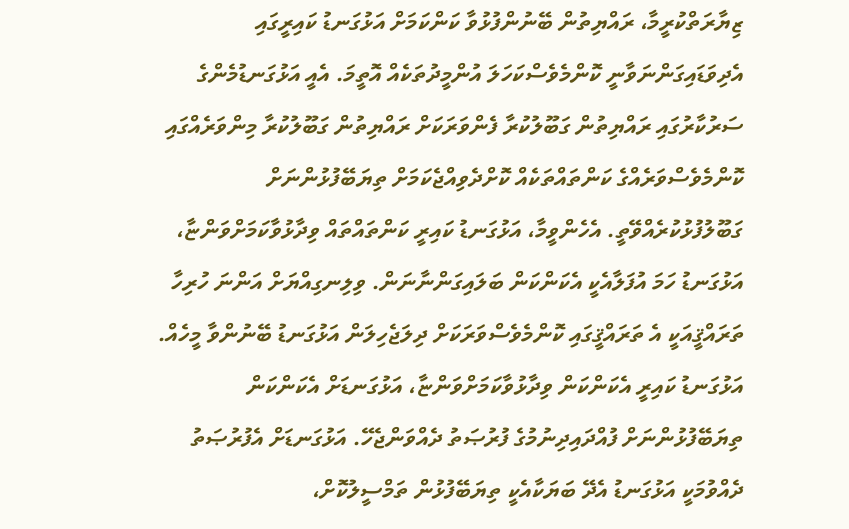ޒިޔާރަތްކުރީމާ، ރައްޔިތުން ބޭނުންފުޅުވާ ކަންކަމަށް އަޅުގަނޑު ކައިރީގައި އެދިވަޑައިގަންނަވާނީ ކޮންމެވެސްކަހަލަ އުންމީދުތަކެއް އޮތީމަ. އެއީ އަޅުގަނޑުމެންގެ ސަރުކާރުގައި ރައްޔިތުން ގަބޫލުކުރާ ފެންވަރަކަށް ރައްޔިތުން ގަބޫލުކުރާ މިންވަރެއްގައި ކޮންމެވެސްވަރެއްގެ ކަންތައްތަކެއް ކޮށްދެވިއްޖެކަމަށް ތިޔަބޭފުޅުންނަށް ގަބޫލުފުޅުކުރެއްވޭތީ. އެހެންވީމާ، އަޅުގަނޑު ކައިރީ ކަންތައްތައް ވިދާޅުވާކަމަށްވަންޏާ، އަޅުގަނޑު ހަމަ އުފަލާއެކީ އެކަންކަން ބަލައިގަންނާނަން. ވިލިނގިއްޔަށް އަންނަ ހުރިހާ ތަރައްޤީއަކީ އެ ތަރައްޤީގައި ކޮންމެވެސްވަރަކަށް ދިލަޖެހިލަން އަޅުގަނޑު ބޭނުންވާ މީހެއް. އަޅުގަނޑު ކައިރީ އެކަންކަން ވިދާޅުވާކަމަށްވަންޏާ، އަޅުގަނޑަށް އެކަންކަން ތިޔަބޭފުޅުންނަށް ފުއްދައިދިނުމުގެ ފުރުޞަތު ދެއްވަންޖެހޭ. އަޅުގަނޑަށް އެފުރުޞަތު ދެއްވުމަކީ އަޅުގަނޑު އެދޭ ބަޔަކާއެކީ ތިޔަބޭފުޅުން ތަމްސީލުކޮށް،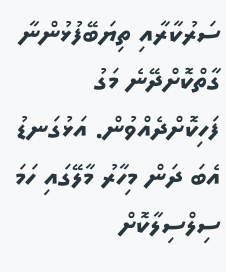ސަރުކާރާއި ތިޔަބޭފުޅުންނާ ގާތްކޮށްދޭނެ މަގު ފަހިކޮށްދެއްވުން. އަޅުގަނޑު އެބަ ދަން މިހާރު މާލޭގައި ހަމަ ސިލްސިލާކޮށް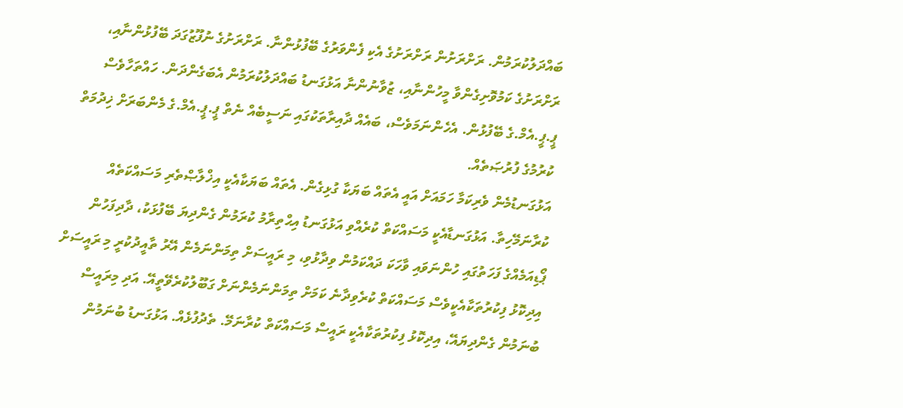ބައްދަލުކުރަމުން. ރަށްރަށުން ރަށްރަށުގެ އެކި ފެންވަރުގެ ބޭފުޅުންނާ. ރަށްރަށުގެ ނުފޫޒުގަދަ ބޭފުޅުންނާއި، ރަށްރަށުގެ ކަމުވޮށިގެންވާ މީހުންނާއި، ޒުވާނުންނާ އަޅުގަނޑު ބައްދަލުކުރަމުން އެބަގެންދަން. ހައްތަހާވެސް ޕީ.ޕީ.އެމް.ގެ ބޭފުޅުން. އެހެންނަމަވެސް، ބައެއް ދާއިރާތަކުގައި ނަސީބެއް ނެތް ޕީ.ޕީ.އެމް.ގެ މެންބަރަށް ޚިދުމަތް ކުރުމުގެ ފުރުޞަތެއް.
އަޅުގަނޑުމެން ވެރިކަމާ ހަމައަށް އައީ އެތައް ބަޔަކާ ގުޅިގެން. އެތައް ބަޔަކާއެކީ އިޚްލާޞްތެރި މަސައްކަތެއް ކުރާނަމޭހިތާ. އަޅުގަނޑާއެކީ މަސައްކަތް ކުރެއްވި އަޅުގަނޑު އިޙްތިރާމު ކުރަމުން ގެންދިޔަ ބޭފުޅަކު، ދާދިފަހުން ޕޯޑިއަމެއްގެ ފަހަތުގައި ހުންނަވައި ވާހަކަ ދައްކަމުން ވިދާޅުވި، މި ރައީސަށް ތިމަންނަމެން އޭރު ތާއީދުކުރީ މި ރައީސަށް އިދިކޮޅު ފިކުރުތަކާއެކީވެސް މަސައްކަތް ކުރެވިދާނެ ކަމަށް ތިމަންނަމެންނަށް ގަބޫލުކުރެވޭތީއޭ. އަދި މިރައީސް ބުނަމުން ގެންދިޔައޭ، އިދިކޮޅު ފިކުރުތަކާއެކީ ރައީސް މަސައްކަތް ކުރާނަމޭ. ތެދުފުޅެއް. އަޅުގަނޑު ބުނަމުން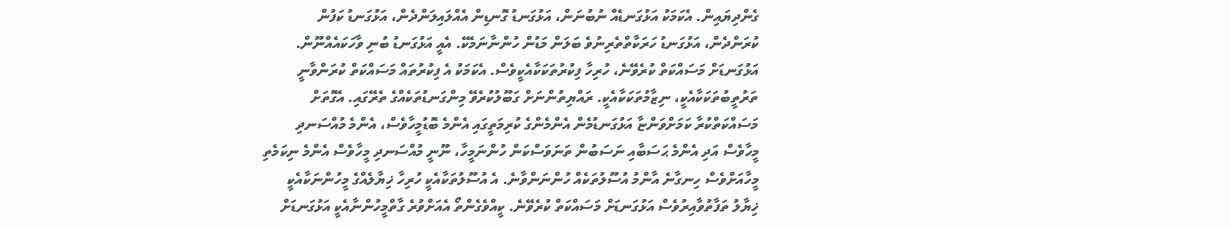ގެންދިޔައިން. އެކަމަކު އަޅުގަނޑެއް ނުބުނަން، އަޅުގަނޑު ގޮނޑިން އެއްލައިލަންދެން، އަޅުގަނޑު ކަފުން ކުރަންދެން، އަޅުގަނޑު ހަރަކާތްތެރިނުވެ ބަލަން މަޑުން ހުންނާނަމެކޭ. އެއީ އަޅުގަނޑު ބުނި ވާހަކައެއްނޫން. އަޅުގަނޑަށް މަސައްކަތް ކުރެވޭނެ، ހުރިހާ ފިކުރުތަކަކާއެކީވެސް. އެކަމަކު އެ ފިކުރުތައް މަސައްކަތް ކުރަންވާނީ ތަރުތީބުތަކަކާއެކީ، ނިޒާމުތަކަކާއެކީ. ރައްޔިތުންނަށް ގަބޫލުކުރެވޭ މިންގަނޑުތަކެއްގެ ތެރޭގައި. އެގޮތަށް މަސައްކަތްކުރާ ކަމަށްވަންޏާ އަޅުގަނޑުމެން އެންމެންގެ ކުރިމަތީގައި އެންމެ ބޮޑުމީހާވެސް، އެންމެ މުއްސަނދި މީހާވެސް އަދި އެންމެ ޙަސަބާއި ނަސަބުން ތަނަވަސްކަން ހުންނަމީހާ، ނޫނީ މުއްސަނދި މީހާވެސް އެންމެ ނިކަމެތި މީހާއަށްވެސް ހިނގާނެ އާންމު އުސޫލުތަކެއް ހުންނަންވާނެ. އެ އުސޫލުތަކާއެކީ ހުރިހާ ޚިޔާލެއްގެ މީހުންނަކާއެކީ ޚިޔާލު ތަފާތުވާއިރުވެސް އަޅުގަނޑަށް މަސައްކަތް ކުރެވޭނެ. ކީއްވެގެންތޯ އެއަށްވުރެ ގާތްމީހުންނާއެކީ އަޅުގަނޑަށް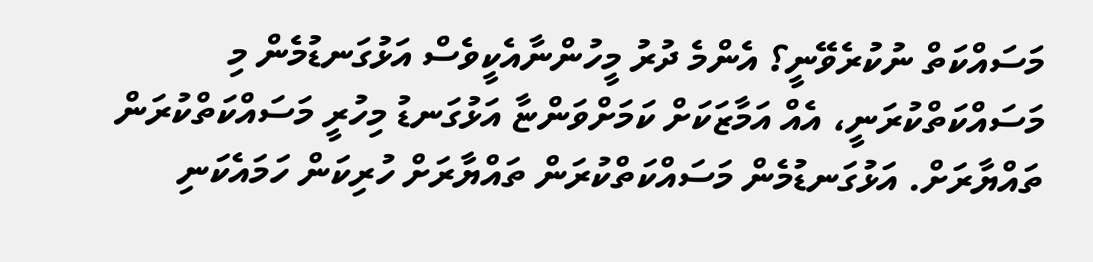މަސައްކަތް ނުކުރެވޭނީ؟ އެންމެ ދުރު މީހުންނާއެކީވެސް އަޅުގަނޑުމެން މި މަސައްކަތްކުރަނީ، އެއް އަމާޒަކަށް ކަމަށްވަންޏާ އަޅުގަނޑު މިހުރީ މަސައްކަތްކުރަން ތައްޔާރަށް. އަޅުގަނޑުމެން މަސައްކަތްކުރަން ތައްޔާރަށް ހުރިކަން ހަމައެކަނި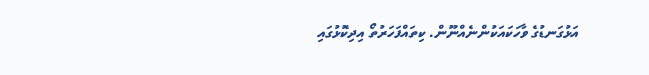އަޅުގަނޑުގެ ވާހަކައަކުންނެއްނޫން. ކިތައްފަހަރުތޯ އިދިކޮޅުގައި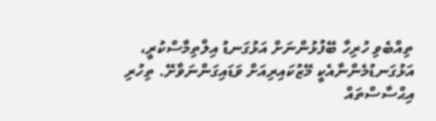ތިއްބެވި ހުރިހާ ބޭފުޅުންނަށް އަޅުގަނޑު އިލްތިމާސްކުރީ، އަޅުގަނޑުމެންނާއެކީ މޭޒުކައިރިއަށް ވަޑައިގަންނަވާށޭ. ތިހުރި އިޙްސާސްތައް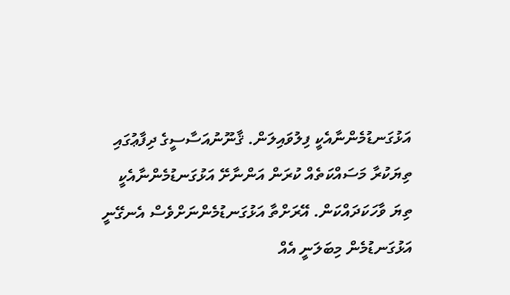އަޅުގަނޑުމެންނާއެކީ ފިލުވައިލަން. ޤާނޫނުއަސާސީގެ ދިފާޢުގައި ތިޔަކުރާ މަސައްކަތެއް ކުރަން އަންނާށޭ އަޅުގަނޑުމެންނާއެކީ ތިޔަ ވާހަކަދައްކަން. އޭރަށްތާ އަޅުގަނޑުމެންނަށްވެސް އެނގޭނީ އަޅުގަނޑުމެން މިބަލަނީ އެއް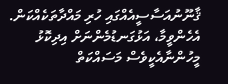ޤާނޫނުއަސާސީއެއްގައި ހުރި މައްދާތަކެއްކަން. އެހެންވީމާ، އަޅުގަނޑުމެންނަށް އިދިކޮޅު މީހުންނާއެކީވެސް މަސައްކަތް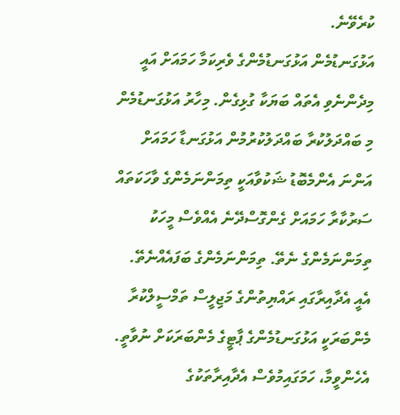ކުރެވޭނެ.
އަޅުގަނޑުމެން އަޅުގަނޑުމެންގެ ވެރިކަމާ ހަމައަށް އައީ މިދެންނެވި އެތައް ބަޔަކާ ގުޅިގެން. މިހާރު އަޅުގަނޑުމެން މި ބައްދަލުކުރާ ބައްދަލުކުރުމުން އަޅުގަނޑާ ހަމައަށް އަންނަ އެންމެބޮޑު ޝަކުވާއަކީ ތިމަންނަމެންގެ ވާހަކަތައް ސަރުކާރާ ހަމައަށް ގެންގޮސްދޭނެ އެއްވެސް މީހަކު ތިމަންނަމެންގެ ނެތޭ. ތިމަންނަމެންގެ ބަފައެއްނެތޭ. އެއީ އެދާއިރާގައި ރައްޔިތުންގެ މަޖިލީސް ތަމްސީލްކުރާ މެންބަރަކީ އަޅުގަނޑުމެންގެ ޕާޓީގެ މެންބަރަކަށް ނުވާތީ. އެހެންވީމާ، ހަމަގައިމުވެސް އެދާއިރާތަކުގެ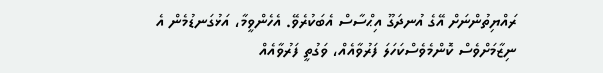ރައްޔިތުންނަށް އޭގެ އުނދަގޫ އިޙްސާސް އެބަކުރެވޭ. އެހެންވީމާ، އަޅުގަނޑުމެން އެ ނިޒާމަށްވެސް ކޮންމެވެސްކަހަލަ ފަރުވާއެއް، ވަގުތީ ފަރުވާއެއް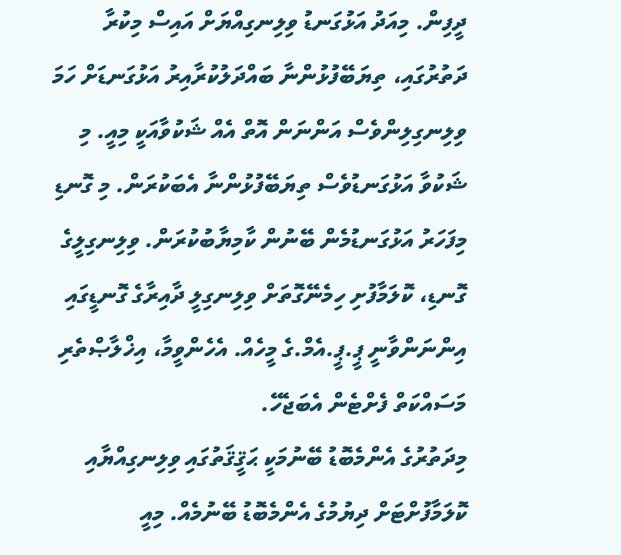ދީފިން. މިއަދު އަޅުގަނޑު ވިލިނގިއްޔަށް އައިސް މިކުރާ ދަތުރުގައި، ތިޔަބޭފުޅުންނާ ބައްދަލުކުރާއިރު އަޅުގަނޑަށް ހަމަ ވިލިނގިލިންވެސް އަންނަން އޮތް އެއް ޝަކުވާއަކީ މިއީ. މި ޝަކުވާ އަޅުގަނޑުވެސް ތިޔަބޭފުޅުންނާ އެބަކުރަން. މި ގޮނޑި މިފަހަރު އަޅުގަނޑުމެން ބޭނުން ކާމިޔާބުކުރަން. ވިލިނގިލީގެ ގޮނޑި، ކޮލަމާފުށި ހިމެނޭގޮތަށް ވިލިނގިލީ ދާއިރާގެ ގޮނޑީގައި އިންނަންވާނީ ޕީ.ޕީ.އެމް.ގެ މީހެއް. އެހެންވީމާ، އިޚްލާޞްތެރި މަސައްކަތް ފެށްޓެން އެބަޖެހޭ.
މިދަތުރުގެ އެންމެބޮޑު ބޭނުމަކީ ޙަޤީޤަތުގައި ވިލިނގިއްޔާއި ކޮލަމާފުށްޓަށް ދިޔުމުގެ އެންމެބޮޑު ބޭނުމެއް. މިއީ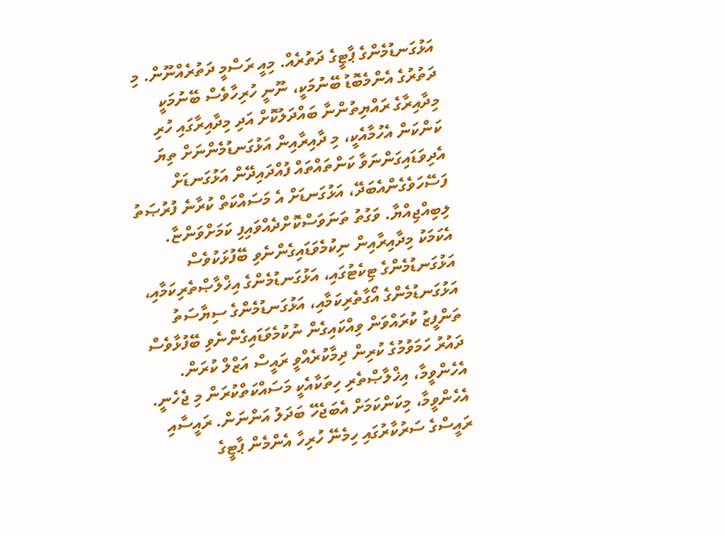އަޅުގަނޑުމެންގެ ޕާޓީގެ ދަތުރެއް. މިއީ ރަސްމީ ދަތުރެއްނޫން. މި ދަތުރުގެ އެންމެބޮޑު ބޭނުމަކީ، ނޫނީ ހުރިހާވެސް ބޭނުމަކީ މިދާއިރާގެ ރައްޔިތުންނާ ބައްދަލުކޮށް އަދި މިދާއިރާގައި ހުރި ކަންކަން އެހުމާއެކީ، މި ދާއިރާއިން އަޅުގަނޑުމެންނަށް ތިޔަ އެދިވަޑައިގަންނަވާ ކަންތައްތައް ފުއްދައިދޭން އަޅުގަނޑަށް ފަސޭހަވެގެންއެބަދޭ، އަޅުގަނޑަށް އެ މަސައްކަތް ކުރާނެ ފުރުޞަތު ލިބިއްޖިއްޔާ. ވަގުތު ތަނަވަސްކޮށްދެއްވައިފި ކަމަށްވަންޏާ. އެކަމަކު މިދާއިރާއިން ނިކުމެވަޑައިގެންނެވި ބޭފުޅަކުވެސް އަޅުގަނޑުމެންގެ ޓިކެޓުގައި، އަޅުގަނޑުމެންގެ އިޚްލާޞްތެރިކަމާއި، އަޅުގަނޑުމެންގެ އޯގާތެރިކަމާއި، އަޅުގަނޑުމެންގެ ސިޔާސަތު ތަންފީޒު ކުރައްވަން ވިއްކައިގެން ނުކުމެވަޑައިގެންނެވި ބޭފުޅާވެސް ދައުރު ހަމަވުމުގެ ކުރިން ދިމާކުރެއްވީ ރައީސް އަޒްލް ކުރަން. އެހެންވީމާ، އިޚްލާޞްތެރި ހިތަކާއެކީ މަސައްކަތްކުރަން މި ޖެހެނީ.
އެހެންވީމާ، މިކަންކަމަށް އެބަޖެހޭ ބަދަލު އަންނަން. ރައީސާއި ރައީސްގެ ސަރުކާރުގައި ހިމެނޭ ހުރިހާ އެންމެން ޕާޓީގެ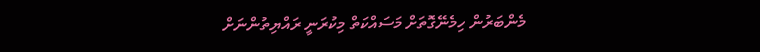މެންބަރުން ހިމެނޭގޮތަށް މަސައްކަތް މިކުރަނީ ރައްޔިތުންނަށް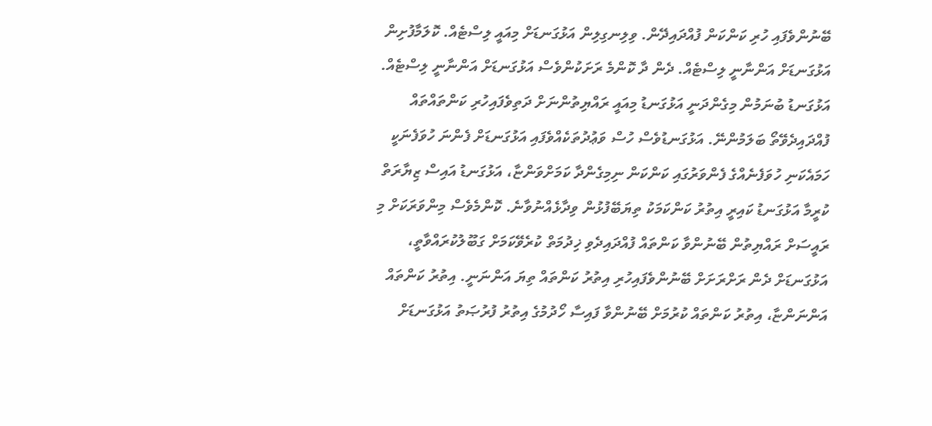ބޭނުންވެފައި ހުރި ކަންކަން ފުއްދައިދޭން. ވިލިނގިލިން އަޅުގަނޑަށް މިއައީ ލިސްޓެއް. ކޮލަމާފުށިން އަޅުގަނޑަށް އަންނާނީ ލިސްޓެއް. ދެން ދާ ކޮންމެ ރަށަކުންވެސް އަޅުގަނޑަށް އަންނާނީ ލިސްޓެއް. އަޅުގަނޑު ބުނަމުން މިގެންދަނީ އަޅުގަނޑު މިއައީ ރައްޔިތުންނަށް ދަތިވެފައިހުރި ކަންތައްތައް ފުއްދައިދެވޭތޯ ބަލަމުންނޭ. އަޅުގަނޑުވެސް ހުސް ވަޢުދުތަކެއްވެފައި އަޅުގަނޑަށް ފެންނަ ހުވަފެނަކީ ހަމައެކަނި ހުވަފެނެއްގެ ފެންވަރުގައި ކަންކަން ނިމިގެންދާ ކަމަށްވަންޏާ، އަޅުގަނޑު އައިސް ޒިޔާރަތް ކުރީމާ އަޅުގަނޑު ކައިރީ އިތުރު ކަންކަމަކު ތިޔަބޭފުޅުން ވިދާޅެއްނުވާނެ. ކޮންމެވެސް މިންވަރަކަށް މި ރައީސަށް ރައްޔިތުން ބޭނުންވާ ކަންތައް ފުއްދައިދެވި ޚިދުމަތް ކުރެވޭކަމަށް ގަބޫލުކުރައްވާތީ، އަޅުގަނޑަށް ދެން ރަށްރަށަށް ބޭނުންވެފައިހުރި އިތުރު ކަންތައް ތިޔަ އަންނަނީ. އިތުރު ކަންތައް އަންނަންޏާ، އިތުރު ކަންތައް ކުރުމަށް ބޭނުންވާ ފައިސާ ހޯދުމުގެ އިތުރު ފުރުޞަތު އަޅުގަނޑަށް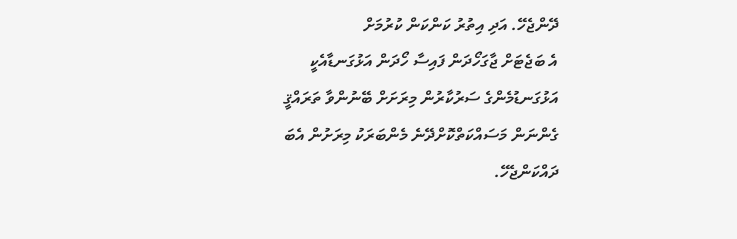ދޭންޖެހޭ. އަދި އިތުރު ކަންކަން ކުރުމަށް
އެ ބަޖެޓަށް ޖާގަހޯދަން ފައިސާ ހޯދަން އަޅުގަނޑާއެކީ އަޅުގަނޑުމެންގެ ސަރުކާރުން މިރަށަށް ބޭނުންވާ ތަރައްޤީ ގެންނަން މަސައްކަތްކޮށްދޭނެ މެންބަރަކު މިރަށުން އެބަ ދައްކަންޖެހޭ.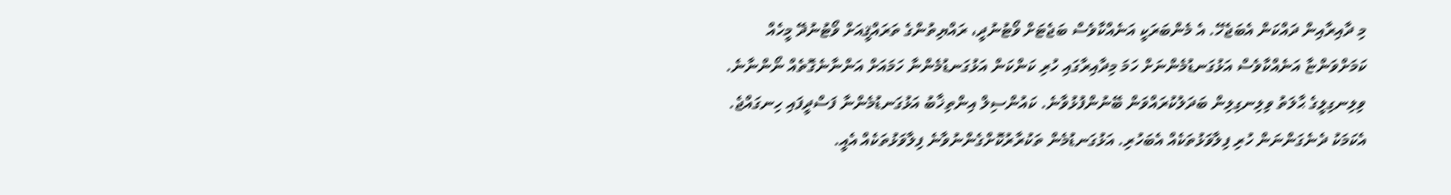މި ދާއިރާއިން ދައްކަން އެބަޖެހޭ. އެ މެންބަރަކީ އަނެއްކާވެސް ބަޖެޓަށް ވޯޓުނުދީ، ރައްޔިތުންގެ ތަރައްޤީއަށް ވޯޓުނުދޭ މީހެއް ކަމަށްވަންޏާ އަނެއްކާވެސް އަޅުގަނޑުމެންނަށް ހަމަ މިދާއިރާގައި ހުރި ކަންކަން އަޅުގަނޑުމެންނާ ހަމައަށް އަންނާނެގޮތެއް ނޯންނާނެ. ވިލިނގިލީގެ ޙާލަތު ވިލިނގިލިން ބަދަލުކުރައްވަން ބޭނުންފުޅުވާނެ. ކައުންސިލް އިންތިޚާބު އަޅުގަނޑުމެންނާ ފަސްދީފައި ހިނގައްޖެ. އެކަމަކު ދެނެގަންނަން ހުރި ފިލާވަޅުތަކެއް އެބަހުރި. އަޅުގަނޑުމެން ތަކުރާރުކޮށްގެންނުވާނެ ފިލާވަޅުތަކެއް އެއީ.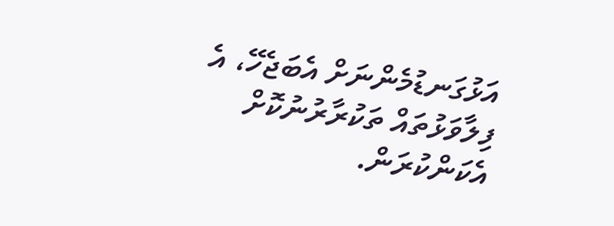އަޅުގަނޑުމެންނަށް އެބަޖެހޭ، އެ ފިލާވަޅުތައް ތަކުރާރުނުކޮށް އެކަންކުރަން.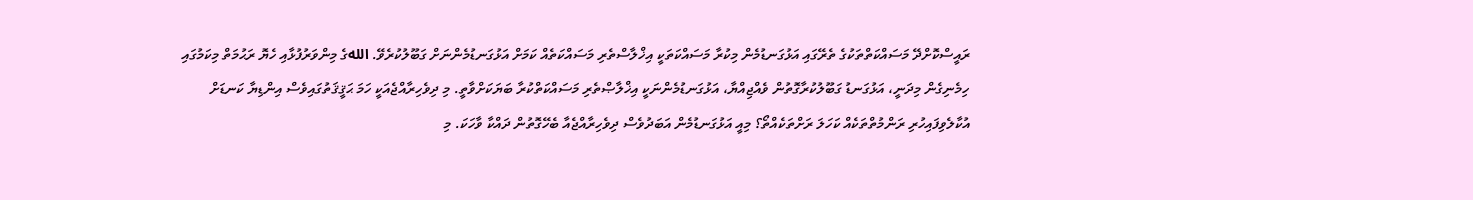ރައީސްކޮށްދޭ މަސައްކަތްތަކުގެ ތެރޭގައި އަޅުގަނޑުމެން މިކުރާ މަސައްކަތަކީ އިޚްލާސްތެރި މަސައްކަތެއް ކަމަށް އަޅުގަނޑުމެންނަށް ގަބޫލުކުރެވޭ. اللهގެ މިންވަރުފުޅާއި ހެޔޮ ރަޙުމަތް މިކަމުގައި ހިމެނިގެން މިދަނީ، އަޅުގަނޑު ގަބޫލުކުރާގޮތުން ވެއްޖިއްޔާ، އަޅުގަނޑުމެންނަކީ އިޚްލާޞްތެރި މަސައްކަތްކުރާ ބަޔަކަށްވާތީ. މި ދިވެހިރާއްޖެއަކީ ހަމަ ޙަޤީޤަތުގައިވެސް އިންޑިޔާ ކަނޑަށް އުކާލެވިފައިހުރި ރަންމުތްތަކެއް ކަހަލަ ރަށްތަކެއްތޯ؟ މިއީ އަޅުގަނޑުމެން އަބަދުވެސް ދިވެހިރާއްޖެއާ ބެހޭގޮތުން ދައްކާ ވާހަކަ. މި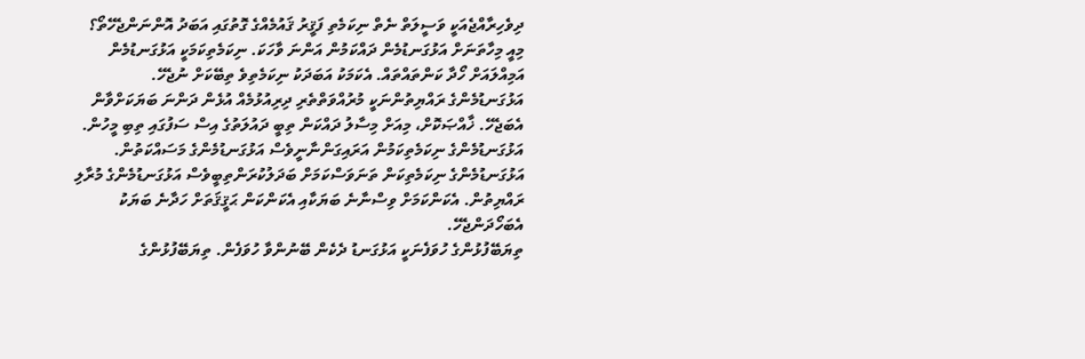ދިވެހިރާއްޖެއަކީ ވަސީލަތް ނެތް ނިކަމެތި ފަޤީރު ޤައުމެއްގެ ގޮތުގައި އަބަދު އޮންނަންޖެހޭތޯ؟ މިއީ މިހާތަނަށް އަޅުގަނޑުމެން ދައްކަމުން އަންނަ ވާހަކަ. ނިކަމެތިކަމަކީ އަޅުގަނޑުމެން އަމިއްލައަށް ހޯދާ ކަންތައްތައް. އެކަމަކު އަބަދަކު ނިކަމެތިވެ ތިބޭކަށް ނުޖެހޭ. އަޅުގަނޑުމެންގެ ރައްޔިތުންނަކީ މުރުއްވަތްތެރި ދިރިއުޅުމެއް އުޅެން ދަންނަ ބަޔަކަށްވާން އެބަޖެހޭ. ޚާއްޞަކޮށް، މިއަށް މިސާލު ދައްކަން ތިބީ ދައުލަތުގެ އިސް ސަފުގައި ތިބި މީހުން. އަޅުގަނޑުމެންގެ ނިކަމެތިކަމުން އަރައިގަންނާނީވެސް އަޅުގަނޑުމެންގެ މަސައްކަތުން. އަޅުގަނޑުމެންގެ ނިކަމެތިކަން ތަނަވަސްކަމަށް ބަދަލުކުރަންތިބީވެސް އަޅުގަނޑުމެންގެ މުރާލި ރައްޔިތުން. އެކަންކަމަށް ވިސްނާނެ ބަޔަކާއި އެކަންކަން ޙަޤީޤަތަށް ހަދާނެ ބަޔަކު އެބަހޯދަންޖެހޭ.
ތިޔަބޭފުޅުންގެ ހުވަފެނަކީ އަޅުގަނޑު ދެކެން ބޭނުންވާ ހުވަފެން. ތިޔަބޭފުޅުންގެ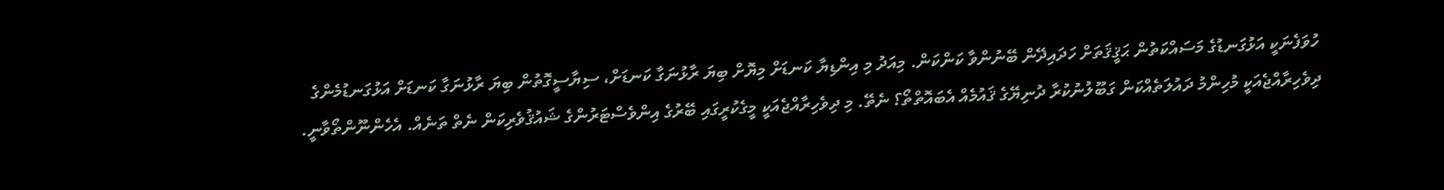ހުވަފެނަކީ އަޅުގަނޑުގެ މަސައްކަތުން ޙަޤީޤަތަށް ހަދައިދޭން ބޭނުންވާ ކަންކަން. މިއަދު މި އިންޑިޔާ ކަނޑަށް މިޔޮށް ބިޔަ ރާޅުނަގާ ކަނޑަށް، ސިޔާސީގޮތުން ބިޔަ ރާޅުނަގާ ކަނޑަށް އަޅުގަނޑުމެންގެ ދިވެހިރާއްޖެއަކީ މުހިންމު ދައުލަތެއްކަން ގަބޫލުނުކުރާ ދުނިޔޭގެ ޤައުމެއް އެބައޮތްތޯ؟ ނެތޭ. މި ދިވެހިރާއްޖެއަކީ މީގެކުރީގައި ބޭރުގެ އިންވެސްޓަރުންގެ ޝައުޤުވެރިކަން ނެތް ތަނެއް. އެހެންނޫންތޯވާނީ.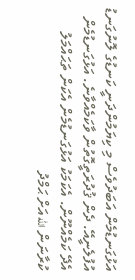އަޅުގަނޑުމެން އަބަދުވެސް މި ކިޔަމުންދަނީ ކަނޑުގެ ލޮނުގަނޑު އުފުލެނީއޭ. ދެން ޤުދުރަތީގޮތުން ވާކަމެއްވާނެ. އަޅުގަނޑުމެން އެދޭ ކަމެއްނޫން. އެކަމަކު އަޅުގަނޑުމެން އެކަން ތަޙައްމަލު ކުރާނަން الله އަށް ޙަމްދު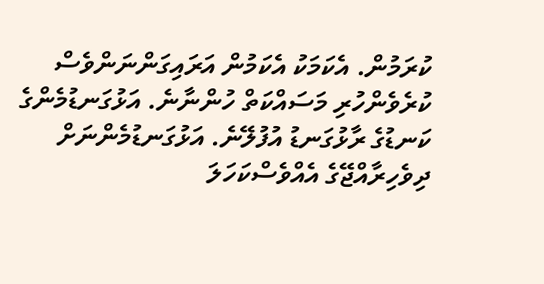ކުރަމުން. އެކަމަކު އެކަމުން އަރައިގަންނަންވެސް ކުރެވެންހުރި މަސައްކަތް ހުންނާނެ. އަޅުގަނޑުމެންގެ ކަނޑުގެ ރާޅުގަނޑު އުފުލޭނެ. އަޅުގަނޑުމެންނަށް ދިވެހިރާއްޖޭގެ އެއްވެސްކަހަލަ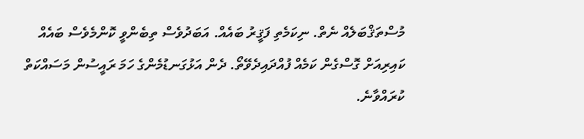މުސްތަޤްބަލެއް ނެތް. ނިކަމެތި ފަޤީރު ބައެއް. އަބަދުވެސް ތިބެންވީ ކޮންމެވެސް ބައެއް ކައިރިއަށް ގޮސްގެން ކަމެއް ފުއްދައިދެވޭތޯ. ދެން އަޅުގަނޑުމެންގެ ހަމަ ރައީސުން މަސައްކަތް ކުރައްވާނެ.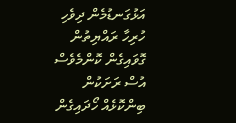އަޅުގަނޑުމެން ދިވެހި ހުރިހާ ރައްޔިތުން ގޮވައިގެން ކޮންމެވެސް އުސް ރަށަކުން ބިންކޮޅެއް ހޯދައިގެން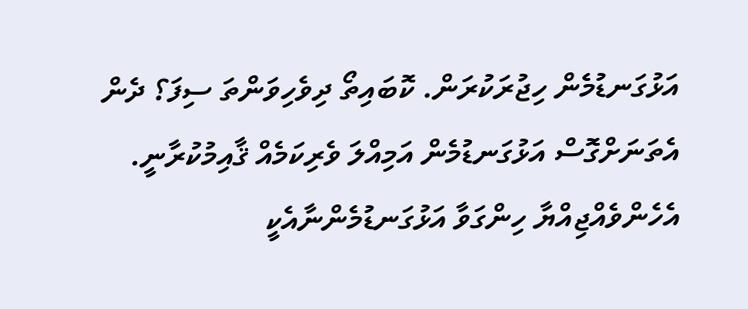އަޅުގަނޑުމެން ހިޖުރަކުރަން. ކޮބައިތޯ ދިވެހިވަންތަ ސިފަ؟ ދެން އެތަނަށްގޮސް އަޅުގަނޑުމެން އަމިއްލަ ވެރިކަމެއް ޤާއިމުކުރާނީ. އެހެންވެއްޖިއްޔާ ހިންގަވާ އަޅުގަނޑުމެންނާއެކީ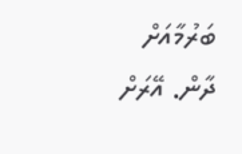ބަރުމާއަށް ދާން. އޭރަށް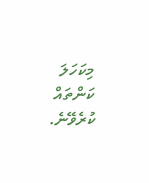މިކަހަލަ ކަންތައް ކުރެވޭނެ.